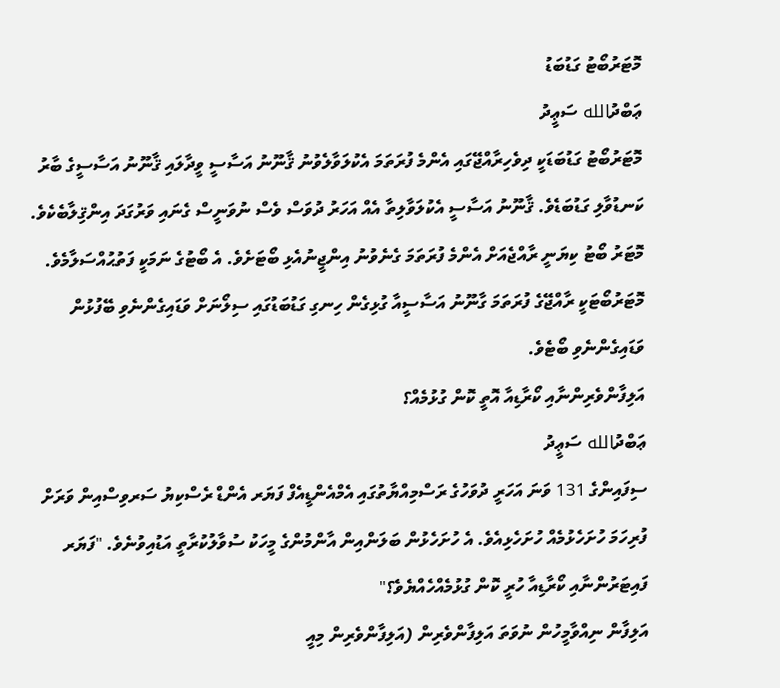މޮޓަރުބޯޓު ގަޑުބަޑު
ޢަބްދުالله ސަޢީދު
މޮޓަރުބޯޓު ގަޑުބަޑަކީ ދިވެހިރާއްޖޭގައި އެންމެ ފުރަތަމަ އެކުލަވާލެވުނު ޤާނޫނު އަސާސީ ވީދާލައި ޤާނޫނު އަސާސީގެ ބާރު ކަނޑުވާލި ގަޑުބަޑެވެ. ޤާނޫނު އަސާސީ އެކުލަވާލިތާ އެއް އަހަރު ދުވަސް ވެސް ނުވަނީސް ގެނައި ވަރުގަދަ އިންޤިލާބެކެވެ.
މޮޓަރު ބޯޓު ކިޔަނީ ރާއްޖެއަށް އެންމެ ފުރަތަމަ ގެނެވުނު އިންޖީނުއެޅި ބޯޓަށެވެ. އެ ބޯޓުގެ ނަމަކީ ފަތުޙުއްސަލާމެވެ. މޮޓަރުބޯޓަކީ ރާއްޖޭގެ ފުރަތަމަ ގާނޫނު އަސާސީއާ ގުޅިގެން ހިނގި ގަޑުބަޑުގައި ސިލޯނަށް ވަޑައިގެންނެވި ބޭފުޅުން ވަޑައިގެންނެވި ބޯޓެވެ.
އަލިފާންވެރިންނާއި ކޯރާޑިއާ އޮތީ ކޮން ގުޅުމެއް؟
ޢަބްދުالله ސަޢީދު
ސިފައިންގެ 131 ވަނަ އަހަރީ ދުވަހުގެ ރަސްމިއްޔާތުގައި އެމްއެންޑީއެފް ފަޔަރ އެންޑް ރެސްކިޔު ސަރވިސްއިން ވަރަށް ފުރިހަމަ ހުށަހެޅުމެއް ހުށަހެޅިއެވެ. އެ ހުށަހެޅުން ބަލަންއިން އާންމުންގެ މީހަކު ސުވާލުކުރާތީ އަޑުއިވުނެވެ. "ފަޔަރ ފައިޓަރުންނާއި ކޯރާޑިއާ ހުރީ ކޮން ގުޅުމެއްހެއްޔެވެ؟"
އަލިފާން ނިއްވާމީހުން ނުވަތަ އަލިފާންވެރިން (އަލިފާންވެރިން މިއީ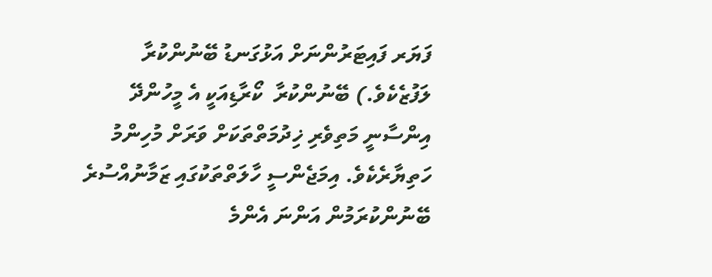ފަޔަރ ފައިޓަރުންނަށް އަޅުގަނޑު ބޭނުންކުރާ ލަފުޒެކެވެ.) ބޭނުންކުރާ  ކޯރާޑިއަކީ އެ މީހުންދޭ އިންސާނީ މަތިވެރި ޚިދުމަތްތަކަށް ވަރަށް މުހިންމު ހަތިޔާރެކެވެ. އިމަޖެންސީ ހާލަތްތަކުގައި ޒަމާނުއްސުރެ ބޭނުންކުރަމުން އަންނަ އެންމެ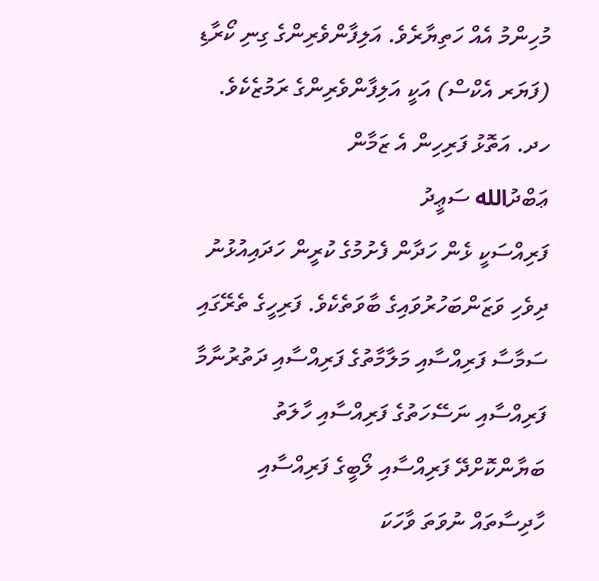މުހިންމު އެއް ހަތިޔާރެވެ. އަލިފާންވެރިންގެ ގިނި ކޯރާޑި (ފަޔަރ އެކްސް) އަކީ އަލިފާންވެރިންގެ ރަމުޒެކެވެ.
ހދ. އަތޮޅު ފަރިހިން އެ ޒަމާން
ޢަބްދުالله ސަޢީދު
ފަރިއްސަކީ ޅެން ހަދާން ފެށުމުގެ ކުރީން ހަދައިއުޅުނު ދިވެހި ވަޒަންބަހުރުވައިގެ ބާވަތެކެވެ. ފަރިހީގެ ތެރޭގައި ސަމާސާ ފަރިއްސާއި މަލާމާތުގެ ފަރިއްސާއި ދަތުރުނާމާ ފަރިއްސާއި ނަސޭހަތުގެ ފަރިއްސާއި ހާލަތު ބަޔާންކޮށްދޭ ފަރިއްސާއި ލޯބީގެ ފަރިއްސާއި ހާދިސާތައް ނުވަތަ ވާހަކަ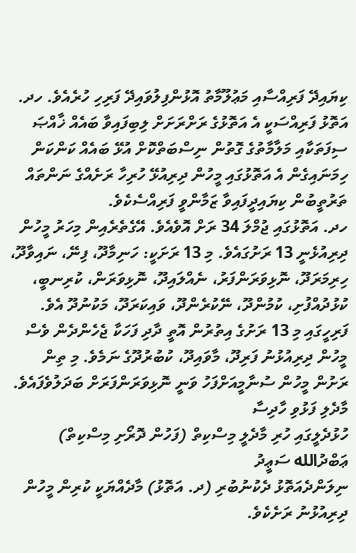ކިޔައިދޭ ފަރިއްސާއި މަޢުލޫމާތު އޮޅުންފިލުވައިދޭ ފަރިހި ހުރެއެވެ. ހދ. އަތޮޅު ފަރިއްސަކީ އެ އަތޮޅުގެ ރަށްރަށަށް ލިބިފައިވާ ބައެއް ޚާއްޞަ ސިފަތަކާއި މަލާމާތުގެ ގޮތުން ނިސްބަތްކޮށް އުޅޭ ބައެއް ކަންކަން ހިމަނައިގެން އެ އަތޮޅުގައި މީހުން ދިރިއުޅޭ ހުރިހާ ރަށެއްގެ ނަންތައް ތަރުތީބުން ކިޔައިދީފައިވާ ޒަމާންވީ ފަރިއްސެކެވެ.
ހދ. އަތޮޅުގައި ޖުމްލަ 34 ރަށް އޮވެއެވެ. އޭގެތެރެއިން މިހަރު މީހުން ދިރިއުޅެނީ 13 ރަށުގައެވެ. މި 13 ރަށަކީ: ހަނިމާދޫ، ފިނޭ، ނައިވާދޫ، ހިރިމަރަދޫ، ނޮޅިވަރަންފަރު، ނެއްލައިދޫ، ނޮޅިވަރަން، ކުރިނބީ، ކުޅުދުއްފުށި، ކުމުންދޫ، ނޭކުރެންދޫ، ވައިކަރަދޫ، މަކުނުދޫ އެވެ. ފަރިހީގައި މި 13 ރަށުގެ އިތުރުން އޮތީ ދާދި ފަހަކާ ޖެހެންދެން ވެސް މީހުން ދިރިއުޅުނު ފަރިދޫ، މާވައިދޫ، ކުބުރުދޫގެ ނަމެވެ. މި ތިން ރަށުން މީހުން ސުނާމީއަށްފަހު ވަނީ ނޮޅިވަރަންފަރަށް ބަދަލުވެފައެވެ.
މާދެލި ފަޅުވި ހާދިސާ
ހުޅުދެލީގައި ހުރި މާދެލީ މިސްކިތް (ފަހުން ދޮރޯށި މިސްކިތް)
ޢަބްދުالله ސަޢީދު
ނިލަންދެއަތޮޅު ދެކުނުބުރި (ދ. އަތޮޅު) މާދެއްޔަކީ ކުރިން މީހުން ދިރިއުޅުނު ރަށެކެވެ.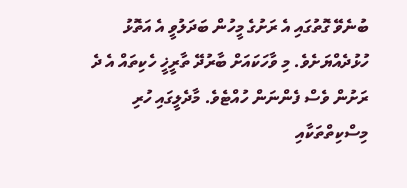ބުނެވޭ ގޮތުގައި އެ ރަށުގެ މީހުން ބަދަލުވީ އެ އަތޮޅު ހުޅުދެއްޔަށެވެ. މި ވާހަކައަށް ބާރުދޭ ތާރީޚީ ހެކިތައް އެ ދެ ރަށުން ވެސް ފެންނަން ހުއްޓެވެ. މާދެލީގައި ހުރި މިސްކިތްތަކާއި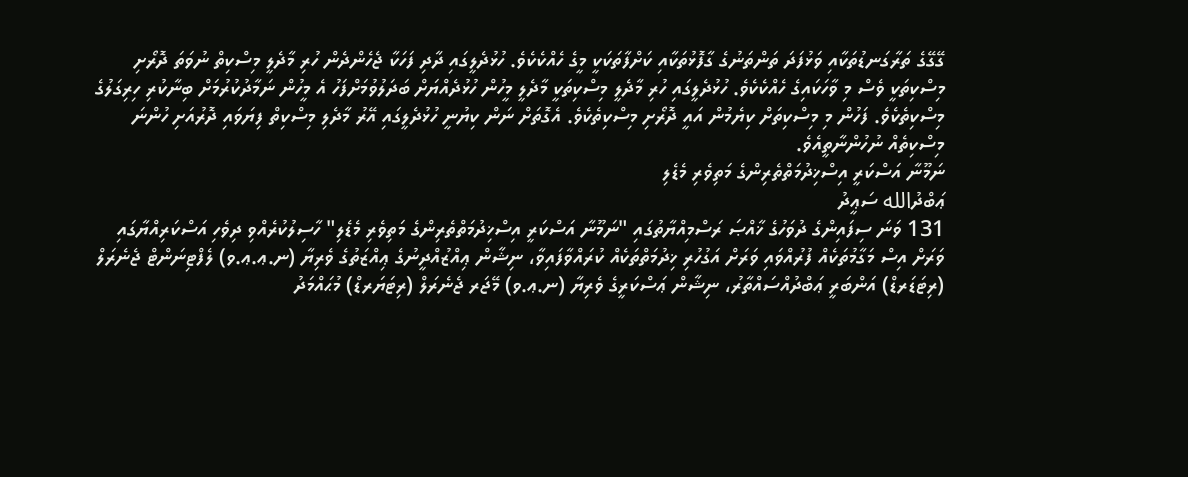ގޭގޭގެ ތަރާގަނޑުތަކާއި ވަޅުފަދަ ތަންތަނުގެ ގާފޮޅުތަކާއި ކަށްފާތަކަކީ މީގެ ހެއްކެކެވެ. ހުޅުދެލީގައި ދާދި ފަހަކާ ޖެހެންދެން ހުރި މާދެލީ މިސްކިތް ނުވަތަ ދޮރޯށި މިސްކިތަކީ ވެސް މި ވާހަކައިގެ ހެއްކެކެވެ. ހުޅުދެލީގައި ހުރި މާދެލީ މިސްކިތަކީ މާދެލީ މީހުން ހުޅުދެއްޔަށް ބަދަލުވުމަށްފަހު އެ މީހުން ނަމާދުކުރުމަށް ބިނާކުރި ހިރިގަލުގެ މިސްކިތެކެވެ. ފަހުން މި މިސްކިތަށް ކިޔެމުން އައީ ދޮރޯށި މިސްކިތެކެވެ. އެގޮތަށް ނަން ކިޔުނީ ހުޅުދެލީގައި އޭރު މާދެލި މިސްކިތް ފިޔަވައި ދޮރުއަށި ހުންނަ މިސްކިތެއް ނުހުންނާތީއެވެ.
ނަމޫނާ އަސްކަރީ އިސްޚިދުމަތްތެރިންގެ މަތިވެރި މެޑެލި
ޢަބްދުالله ސަޢީދު
131 ވަނަ ސިފައިންގެ ދުވަހުގެ ޚާއްޞަ ރަސްމިއްޔާތުގައި "ނަމޫނާ އަސްކަރީ އިސްޚިދުމަތްތެރިންގެ މަތިވެރި މެޑެލި" ހާސިލުކުރެއްވި ދިވެހި އަސްކަރިއްޔާގައި ވަރަށް އިސް މަގާމުތަކެއް ފުރުއްވައި ވަރަށް އަގުހުރި ޚިދުމަތްތަކެއް ކުރައްވާފައިވާ، ނިޝާން ޢިއްޒުއްދީނުގެ ޢިއްޒަތުގެ ވެރިޔާ (ނ.ޢ.ޢ.ވ) ލެފްޓިނަންޓް ޖެނެރަލް (ރިޓަޑަރޑް) އަންބަރީ ޢަބްދުއްސައްތާރު، ނިޝާން ޢަސްކަރީގެ ވެރިޔާ (ނ.ޢ.ވ) މޭޖަރ ޖެނެރަލް (ރިޓަޔަރޑް) މުޙައްމަދު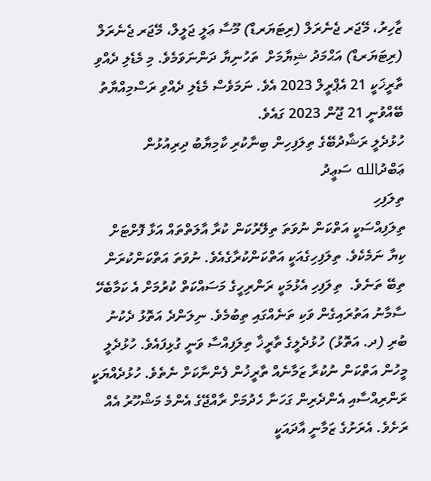ޒާހިރު، މޭޖަރ ޖެނެރަލް (ރިޓަޔަރޑް) މޫސާ ޢަލީ ޖަލީލް، މޭޖަރ ޖެނެރަލް (ރިޓަޔަރޑް) އަޙްމަދު ޝިޔާމަށް  ތަހުނިޔާ ދަންނަވަމެވެ. މި މެޑެލި ދެއްވި ތާރީޚަކީ 21 އެޕްރީލް 2023 އެވެ. ނަމަވެސް މެޑެލި ދެއްވި ރަސްމިއްޔާތު ބޭއްވުނީ 21 ޖޫން 2023 ގައެވެ.
ހުޅުދެލީ ރަޝާދުބޭގެ ތިލަފިހިން ބިނާކުރި ކާމިޔާބު ދިރިއުޅުން
ޢަބްދުالله ސަޢީދު
ތިލަފިހި
ތިލަފިއްސަކީ އަތްކަން ނުވަތަ ތިލޭރުކަން ކުރާ އާލަތްތައް އަޅާ ފޮށްޓަށް ކިޔާ ނަމެކެވެ. ތިލަފިހިގެއަކީ އަތްކަންކުރާގެއެވެ. ނުވަތަ އަތްކަންކުރަން ތިބޭ ތަނެވެ.  ތިލަފިހި އެޅުމަކީ ރަންރިހީގެ މަސައްކަތް ކުރުމަށް އެ ކަމާބެހޭ ސާމާނު އަތުރައިގެން ވަކި ތަނެއްގައި ތިބުމެވެ. ނިލަންދެ އަތޮޅު ދެކުނު ބުރި (ދ. އަތޮޅު) ހުޅުދެލީގެ ތާރީޚާ ތިލަފިއްސާ ވަނީ ގުޅިފައެވެ. ހުޅުދެލީ މީހުން އަތްކަން ނުކުރާ ޒަމާނެއް ތާރީޚުން ފެންނާކަށް ނެތެވެ. ހުޅުދެއްޔަކީ ރަންރިއްސާއި އެންދެރިން ގަހަނާ ހެދުމަށް ރާއްޖޭގެ އެންމެ މަޝްހޫރު އެއް ރަށެވެ. އެރަށުގެ ޒަމާނީ އާދައަކީ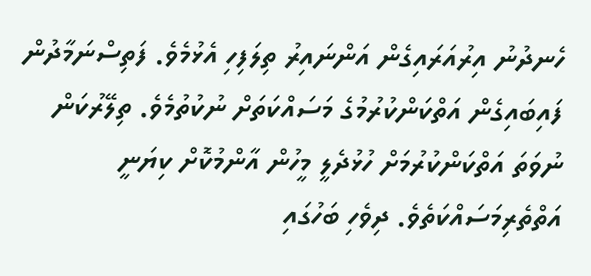ހެނދުނު އިރުއަރައިގެން އަންނައިރު ތިލަފިހި އެޅުމެވެ. ފަތިސްނަމާދުން ފައިބައިގެން އަތްކަންކުރުމުގެ މަސައްކަތަށް ނުކުތުމެވެ. ތިލޭރުކަން ނުވަތަ އަތްކަންކުރުމަށް ހުޅުދެލީ މީހުން އާންމުކޮށް ކިޔަނީ އަތްތެރިމަސައްކަތެވެ. ދިވެހި ބަހުގައި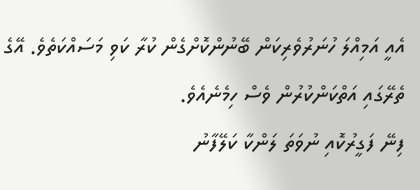އެއީ އަމިއްލަ ހުނަރުވެރިކަން ބޭނުންކޮށްގެން ކުރާ ކަވި މަސައްކަތެވެ. އޭގެ ތެރޭގައި އަތްކަންކުރުން ވެސް ހިމެނެއެވެ.
ފިނޭ ފަގީރުކޮއި ނުވަތަ ލަންކާ ކަލޭފާނު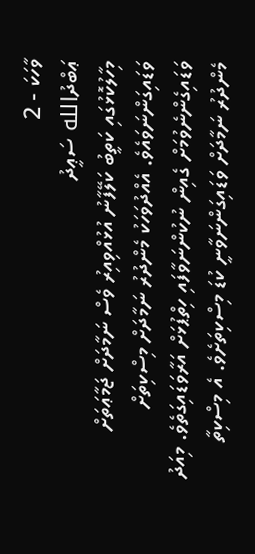ވާހަކަ - 2
ޢަބްދުالله ސަޢީދު
މިހާލުކޮޅުގައި ކަތީބު ކަލޭފާނު އުޅުއްވިއިރު ވެސް ނަމާދަށް ޖަމާޢަތަށް ވަޑައިގަންނަވައެވެ. އެއްދުވަހަކު މެންދުރު ނަމާދަށް މިސްކިތަށް ވަޑައިގެންނެވުމަށް ގެއިން ނުކުންނަވާފައި ހިތްޕުޅަށް އަރާވަޑައިގަތެވެ. މިއަދު މެންދުރު ނަމާދަށް ވަޑައިގަންނަވާނީ ކުޑަ މިސްކިތަށެވެ. އެ މިސްކިތާ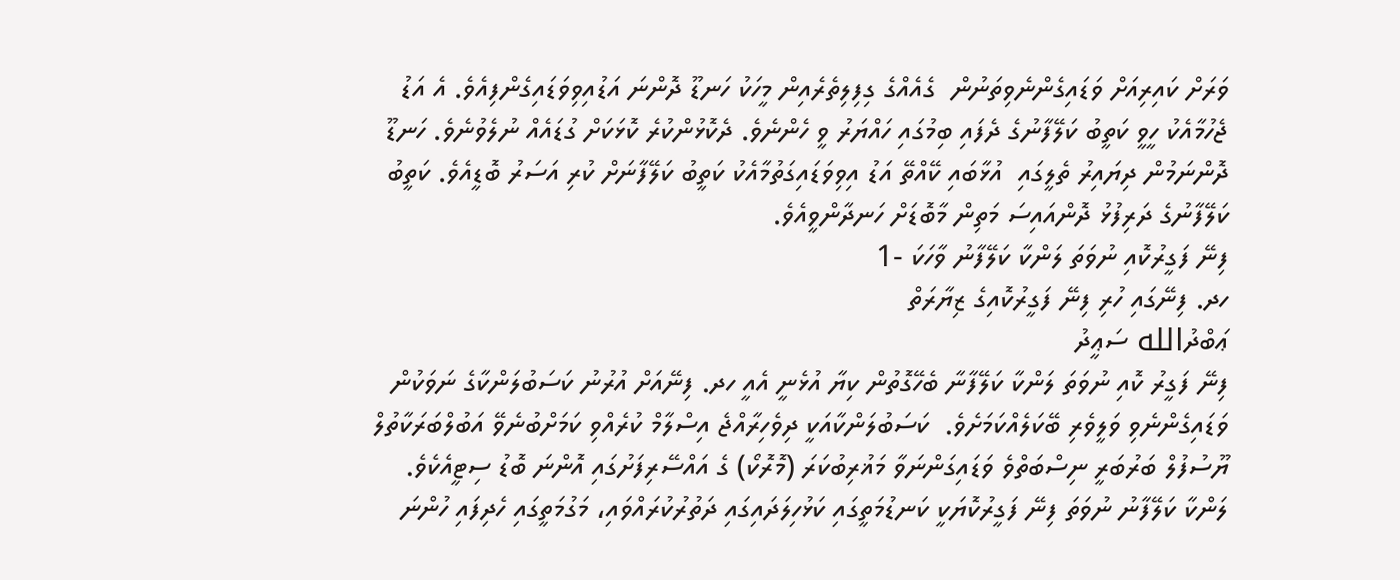ވަރަށް ކައިރިއަށް ވަޑައިގެންނެވިތަނުން  ގެއެއްގެ ގިފިލިތެރެއިން މީހަކު ހަނޑޫ ދޮންނަ އަޑުއިވިވަޑައިގެންފިއެވެ. އެ އަޑު ޖެހުމާއެކު ހީވީ ކަތީބު ކަލޭފާނުގެ ދެފައި ބިމުގައި ހައްޔަރު ވީ ހެންނެވެ. ދެކޮޅުންކުރެ ކޮޅަކަށް ގުޑައެއް ނުލެވުނެވެ. ހަނޑޫ ދޮންނަމުން ދިޔައިރު ތެލީގައި  އުޅާބައި ކޭއްތޭ އަޑު އިވިވަޑައިގަތުމާއެކު ކަތީބު ކަލޭފާނަށް ކުރި އަސަރު ބޮޑީއެވެ. ކަތީބު ކަލޭފާނުގެ ދަރިފުޅު ދޮންއައިސަ މަތިން މާބޮޑަށް ހަނދާންވީއެވެ.
ފިނޭ ފަގީރުކޮއި ނުވަތަ ލަންކާ ކަލޭފާނު ވާހަކަ -1
ހދ. ފިނޭގައި ހުރި ފިނޭ ފަގީރުކޮއިގެ ޒިޔާރަތް
ޢަބްދުالله ސަޢީދު
ފިނޭ ފަގީރު ކޮއި ނުވަތަ ލަންކާ ކަލޭފާނާ ބެހޭގޮތުން ކިޔާ އުޅެނީ އެއީ ހދ. ފިނޭއަށް އުރުނު ކަސަބުލަންކާގެ ނަވަކުން  ވަޑައިގެންނެވި ވަލީވެރި ބޭކަލެއްކަމަށެވެ.  ކަސަބުލަންކާއަކީ ދިވެހިރާއްޖެ އިސްލާމް ކުރެއްވި ކަމަށްބުނެވޭ އަބުލްބަރަކާތުލް ޔޫސުފުލް ބަރުބަރީ ނިސްބަތްވެ ވަޑައިގަންނަވާ މަޣުރިބުކަރަ (މޮރޮކޯ) ގެ އައްސޭރިފަށުގައި އޮންނަ ބޮޑު ސިޓީއެކެވެ.
ލަންކާ ކަލޭފާނު ނުވަތަ ފިނޭ ފަގީރުކޮޔަކީ ކަނޑުމަތީގައި ކަޅުހިލަދައިގައި ދަތުރުކުރައްވައި، މަގުމަތީގައި ހެދިފައި ހުންނަ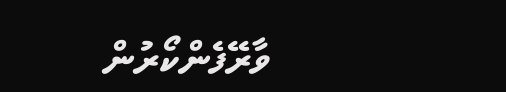ވާރޭފެންކޯރުން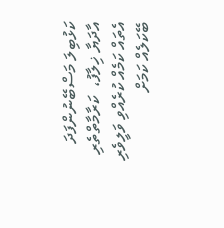ކަޅުބިލަ މަސްބޭނުންފަދަ އާދަޔާ ޚިލާފު،  ކަރާމާތްތެރި އެތައް ކަމެއް ކުރެއްވި ވަލީވެރި ބޭކަލެއް ކަމަށް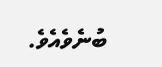ބުނެވެއެވެ.